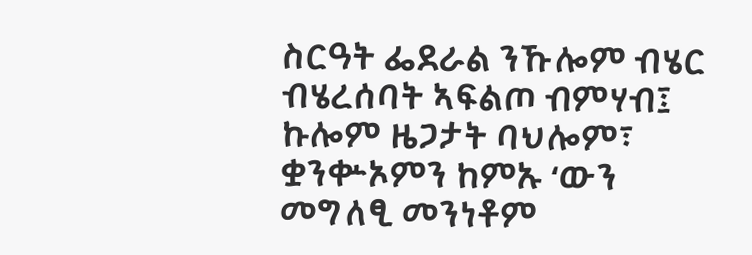ስርዓት ፌደራል ንኹሎም ብሄር ብሄረሰባት ኣፍልጦ ብምሃብ፤ ኩሎም ዜጋታት ባህሎም፣ ቋንቍኦምን ከምኡ ‘ውን መግለፂ መንነቶም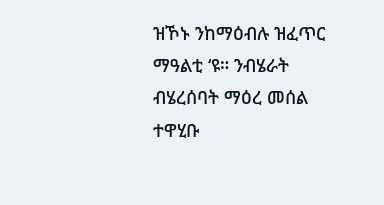ዝኾኑ ንከማዕብሉ ዝፈጥር ማዓልቲ ‘ዩ። ንብሄራት ብሄረሰባት ማዕረ መሰል ተዋሂቡ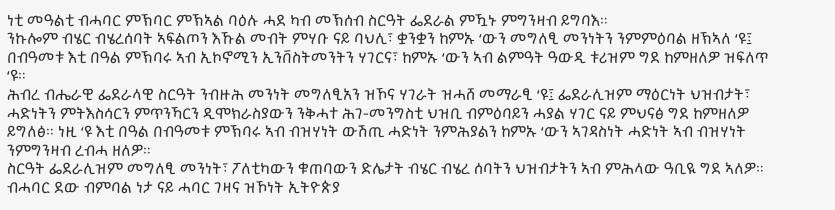ነቲ መዓልቲ ብሓባር ምኽባር ምኽኣል ባዕሉ ሓደ ካብ መኽሰብ ስርዓት ፌደራል ምዃኑ ምግንዛብ ይግባእ።
ንኩሎም ብሄር ብሄረሰባት ኣፍልጦን እኹል መብት ምሃቡ ናይ ባህሊ፣ ቋንቋን ከምኡ ‘ውን መግለፂ መንነትን ንምምዕባል ዘኽኣለ ‘ዩ፤ በብዓመቱ እቲ በዓል ምኽባሩ ኣብ ኢኮኖሚን ኢንቨስትመንትን ሃገርና፣ ከምኡ ‘ውን ኣብ ልምዓት ዓውዲ ቱሪዝም ግደ ከምዘለዎ ዝፍለጥ ‘ዩ።
ሕብረ ብሔራዊ ፌደራላዊ ስርዓት ንብዙሕ መንነት መግለፂአን ዝኾና ሃገራት ዝሓሸ መማራፂ ‘ዩ፤ ፌደራሊዝም ማዕርነት ህዝብታት፣ ሓድነትን ምትእስሳርን ምጥንኻርን ዲሞክራስያውን ንቅሓተ ሕገ-መንግስቲ ህዝቢ ብምዕባይን ሓያል ሃገር ናይ ምህናፅ ግደ ከምዘለዎ ይግለፅ። ነዚ ‘ዩ እቲ በዓል በብዓመቱ ምኽባሩ ኣብ ብዝሃነት ውሽጢ ሓድነት ንምሕያልን ከምኡ ‘ውን ኣገዳስነት ሓድነት ኣብ ብዝሃነት ንምግንዛብ ረብሓ ዘለዎ።
ስርዓት ፌደራሊዝም መግለፂ መንነት፣ ፖለቲካውን ቁጠባውን ድሌታት ብሄር ብሄረ ሰባትን ህዝብታትን ኣብ ምሕላው ዓቢዪ ግደ ኣለዎ። ብሓባር ደው ብምባል ነታ ናይ ሓባር ገዛና ዝኾነት ኢትዮጵያ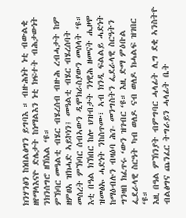ክንሃንፅን ከነበልፅግን ይግባእ ። ብዙሕነት ነቲ ብውልቂ ዘየማላእናዮ ድሌታት ከነማልእን ነቲ ክፍተት ብሕታውነት ንክንሰግሮ ዘኽእል ‘ዩ።
ምኽባር መዓልቲ ብሄር ብሄረሰብ ብዙሕ ረብሓታት ከም ዘምፀአ ዝክሓድ ኣይኮነን፤ መዓልቲ ብሄር ብሄረሰባት መሰረት ምኽባር ሰብኣውን ዲሞክራስያውን መሰላት ‘ዩ። እቲ በዓል ክኽበር ከሎ ህዝብታት ንነዊሕ ዘመናት ሒዞሞ ዝመፅኡ ሓድነት ንከስጥሙ፣ ኣብ ክንዲ ፍልልይ ሓድነት ከማዕብሉን ብዛዕባ ሕገ- መንግስትን ፌደራላዊ ስርዓትን ግንዛበ ክፈጥሩ ‘ውን ዝገብር ‘ዩ። እዚ ድማ ምዕቡል ፌደራላዊ ስርዓት ካብ ወለዶ ናብ ወለዶ ክሓልፍ ዝገበር ‘ዩ።
እዚ በዓል ምኽንያት ብምግባር ሓላፊት ሊግ ደቂ ኣንስትዮ ብልፅግና ጨንፈር ትግራይን ሓላፊት ቤት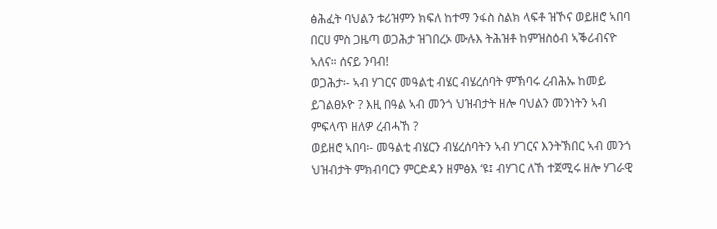ፅሕፈት ባህልን ቱሪዝምን ክፍለ ከተማ ንፋስ ስልክ ላፍቶ ዝኾና ወይዘሮ ኣበባ በርሀ ምስ ጋዜጣ ወጋሕታ ዝገበረኦ ሙሉእ ትሕዝቶ ከምዝስዕብ ኣቕሪብናዮ ኣለና። ሰናይ ንባብ!
ወጋሕታ፡- ኣብ ሃገርና መዓልቲ ብሄር ብሄረሰባት ምኽባሩ ረብሕኡ ከመይ ይገልፀኦዮ ? እዚ በዓል ኣብ መንጎ ህዝብታት ዘሎ ባህልን መንነትን ኣብ ምፍላጥ ዘለዎ ረብሓኸ ?
ወይዘሮ ኣበባ፡- መዓልቲ ብሄርን ብሄረሰባትን ኣብ ሃገርና እንትኽበር ኣብ መንጎ ህዝብታት ምክብባርን ምርድዳን ዘምፅእ ‘ዩ፤ ብሃገር ለኸ ተጀሚሩ ዘሎ ሃገራዊ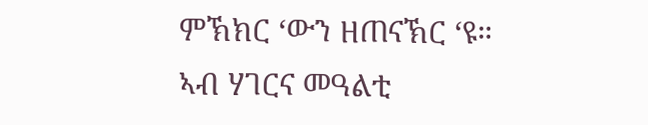ምኽክር ‘ውን ዘጠናኽር ‘ዩ።
ኣብ ሃገርና መዓልቲ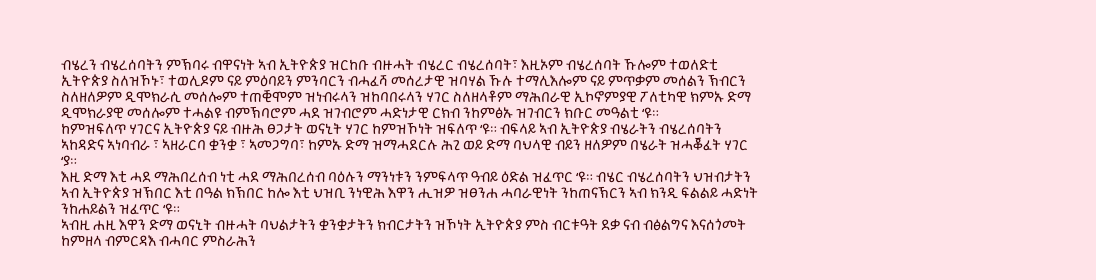ብሄረን ብሄረሰባትን ምኽባሩ ብዋናነት ኣብ ኢትዮጵያ ዝርከቡ ብዙሓት ብሄረር ብሄረሰባት፣ እዚኦም ብሄረሰባት ኹሎም ተወለድቲ ኢትዮጵያ ስለዝኾኑ፣ ተወሊዶም ናይ ምዕባይን ምንባርን ብሓፈሻ መሰረታዊ ዝባሃል ኹሉ ተማሊእሎም ናይ ምጥቃም መሰልን ኽብርን ስለዘለዎም ዲሞክራሲ መሰሎም ተጠቒሞም ዝነብሩላን ዝከባበሩላን ሃገር ስለዘላቶም ማሕበራዊ ኢኮኖምያዊ ፖለቲካዊ ክምኡ ድማ ዲሞክራያዊ መሰሎም ተሓልዩ ብምኽባሮም ሓደ ዝገብሮም ሓድነታዊ ርክብ ንከምፅኡ ዝገብርን ክቡር መዓልቲ ‘ዩ።
ከምዝፍለጥ ሃገርና ኢትዮጵያ ናይ ብዙሕ ፀጋታት ወናኒት ሃገር ከምዝኾነት ዝፍለጥ ‘ዩ። ብፍላይ ኣብ ኢትዮጵያ ብሄራትን ብሄረሰባትን ኣከዳድና ኣነባብራ ፣ ኣዘራርባ ቋንቋ ፣ ኣመጋግባ፣ ከምኡ ድማ ዝማሓደርሉ ሕጊ ወይ ድማ ባህላዊ ብይን ዘለዎም በሄራት ዝሓቖፈት ሃገር ‘ያ።
እዚ ድማ እቲ ሓደ ማሕበረሰብ ነቲ ሓደ ማሕበረሰብ ባዕሉን ማንነቱን ንምፍላጥ ዓብይ ዕድል ዝፈጥር ‘ዩ። ብሄር ብሄረሰባትን ህዝብታትን ኣብ ኢትዮጵያ ዝኽበር እቲ በዓል ክኽበር ከሎ እቲ ህዝቢ ንነዊሕ እዋን ሒዝዎ ዝፀንሐ ሓባራዊነት ንከጠናኽርን ኣብ ክንዲ ፍልልይ ሓድነት ንከሐይልን ዝፈጥር ‘ዩ።
ኣብዚ ሐዚ እዋን ድማ ወናኒት ብዙሓት ባህልታትን ቋንቋታትን ክብርታትን ዝኾነት ኢትዮጵያ ምስ ብርቱዓት ደቃ ናብ ብፅልግና እናሰጎመት ከምዘላ ብምርዳእ ብሓባር ምስራሕን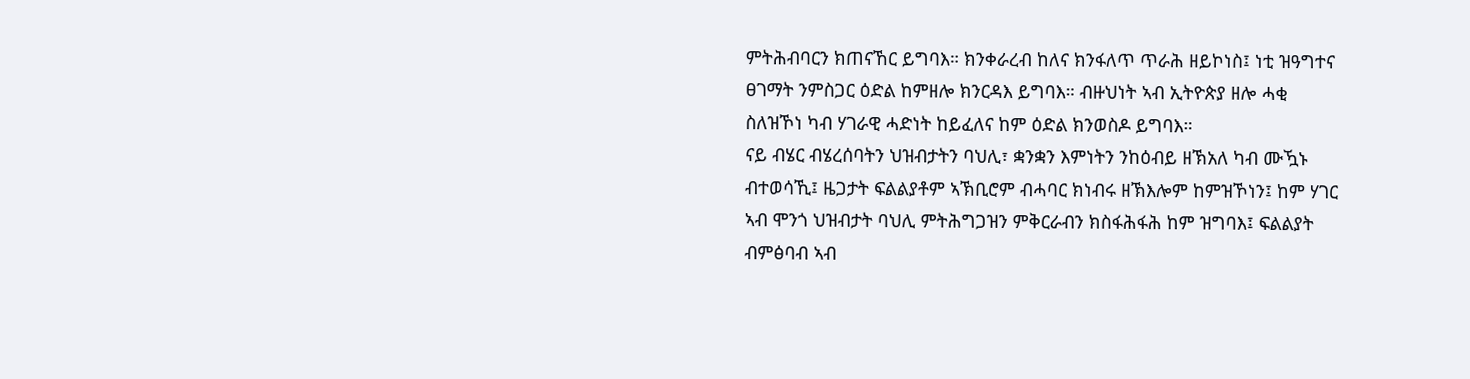ምትሕብባርን ክጠናኸር ይግባእ። ክንቀራረብ ከለና ክንፋለጥ ጥራሕ ዘይኮነስ፤ ነቲ ዝዓግተና ፀገማት ንምስጋር ዕድል ከምዘሎ ክንርዳእ ይግባእ። ብዙህነት ኣብ ኢትዮጵያ ዘሎ ሓቂ ስለዝኾነ ካብ ሃገራዊ ሓድነት ከይፈለና ከም ዕድል ክንወስዶ ይግባእ።
ናይ ብሄር ብሄረሰባትን ህዝብታትን ባህሊ፣ ቋንቋን እምነትን ንከዕብይ ዘኽአለ ካብ ሙዃኑ ብተወሳኺ፤ ዜጋታት ፍልልያቶም ኣኽቢሮም ብሓባር ክነብሩ ዘኽእሎም ከምዝኾነን፤ ከም ሃገር ኣብ ሞንጎ ህዝብታት ባህሊ ምትሕግጋዝን ምቅርራብን ክስፋሕፋሕ ከም ዝግባእ፤ ፍልልያት ብምፅባብ ኣብ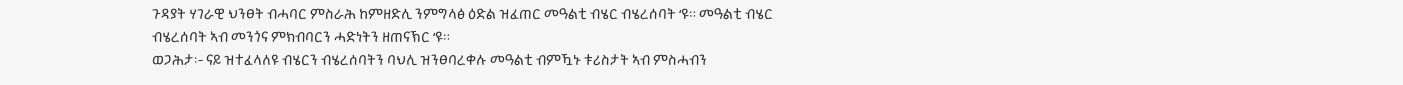ጉዳያት ሃገራዊ ህንፀት ብሓባር ምስራሕ ከምዘድሊ ንምግላፅ ዕድል ዝፈጠር መዓልቲ ብሄር ብሄረሰባት ‘ዩ። መዓልቲ ብሄር ብሄረሰባት ኣብ መንጎና ምክብባርን ሓድነትን ዘጠናኽር ‘ዩ።
ወጋሕታ፡- ናይ ዝተፈላለዩ ብሄርን ብሄረሰባትን ባህሊ ዝንፀባረቀሉ መዓልቲ ብምዃኑ ቱሪስታት ኣብ ምስሓብን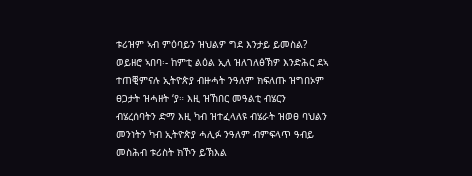ቱሪዝም ኣብ ምዕባይን ዝህልዎ ግደ እንታይ ይመስል?
ወይዘሮ ኣበባ፡- ከምቲ ልዕል ኢለ ዝለገለፅኽዎ እንድሕር ደኣ ተጠቒምናሉ ኢትዮጵያ ብዙሓት ንዓለም ክፍለጡ ዝግበኦም ፀጋታት ዝሓዘት ‘ያ። እዚ ዝኸበር መዓልቲ ብሄርን ብሄረሰባትን ድማ እዚ ካብ ዝተፈላለዩ ብሄራት ዝወፀ ባህልን መንነትን ካብ ኢትዮጵያ ሓሊፉ ንዓለም ብምፍላጥ ዓብይ መስሕብ ቱሪስት ክኾን ይኽእል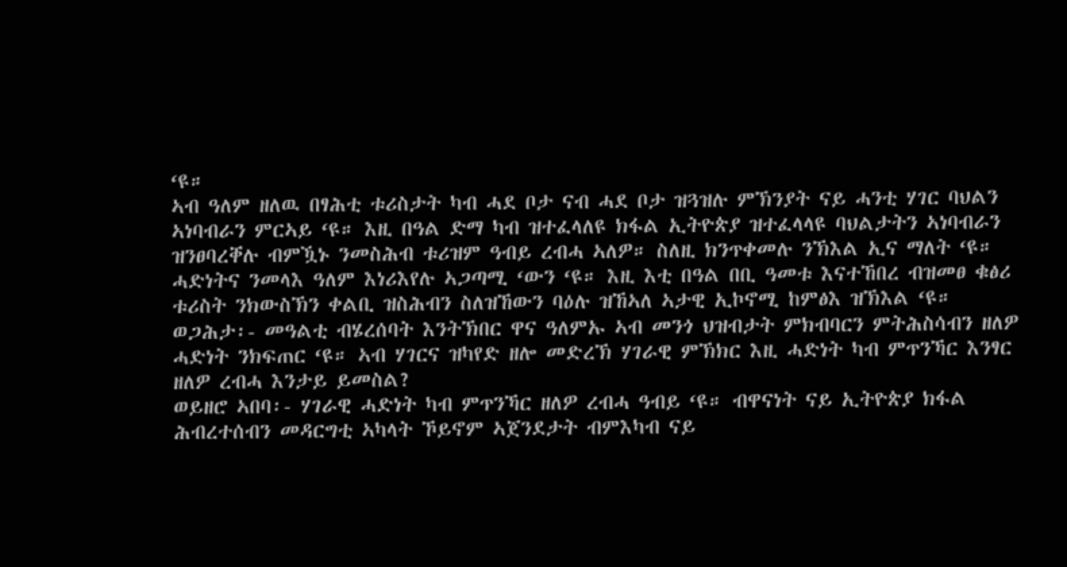‘ዩ።
ኣብ ዓለም ዘለዉ በፃሕቲ ቱሪስታት ካብ ሓደ ቦታ ናብ ሓደ ቦታ ዝጓዝሉ ምኽንያት ናይ ሓንቲ ሃገር ባህልን ኣነባብራን ምርኣይ ‘ዩ። እዚ በዓል ድማ ካብ ዝተፈላለዩ ክፋል ኢትዮጵያ ዝተፈላላዩ ባህልታትን ኣነባብራን ዝንፀባረቐሉ ብምዃኑ ንመስሕብ ቱሪዝም ዓብይ ረብሓ ኣለዎ። ስለዚ ክንጥቀመሉ ንኽእል ኢና ማለት ‘ዩ። ሓድነትና ንመላእ ዓለም እነሪእየሉ ኣጋጣሚ ‘ውን ‘ዩ። እዚ እቲ በዓል በቢ ዓመቱ እናተኸበረ ብዝመፀ ቁፅሪ ቱሪስት ንክውስኽን ቀልቢ ዝስሕብን ስለዝኸውን ባዕሉ ዝኸኣለ ኣታዊ ኢኮኖሚ ከምፅእ ዝኽእል ‘ዩ።
ወጋሕታ፡- መዓልቲ ብሄረሰባት እንትኽበር ዋና ዓለምኡ ኣብ መንጎ ህዝብታት ምክብባርን ምትሕስሳብን ዘለዎ ሓድነት ንክፍጠር ‘ዩ። ኣብ ሃገርና ዝካየድ ዘሎ መድረኽ ሃገራዊ ምኽክር እዚ ሓድነት ካብ ምጥንኻር እንፃር ዘለዎ ረብሓ እንታይ ይመስል?
ወይዘሮ ኣበባ፡- ሃገራዊ ሓድነት ካብ ምጥንኻር ዘለዎ ረብሓ ዓብይ ‘ዩ። ብዋናነት ናይ ኢትዮጵያ ክፋል ሕብረተሰብን መዳርግቲ ኣካላት ኾይኖም ኣጀንደታት ብምእካብ ናይ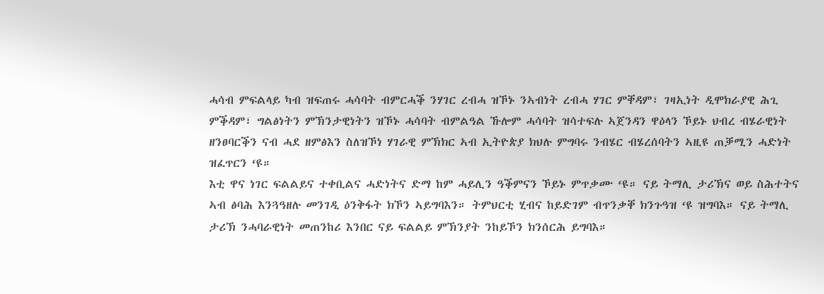ሓሳብ ምፍልላይ ካብ ዝፍጠሩ ሓሳባት ብምርሓቕ ንሃገር ረብሓ ዝኾኑ ንኣብነት ረብሓ ሃገር ምቐዳም፣ ገዛኢነት ዲሞክራያዊ ሕጊ ምቕዳም፣ ግልፅነትን ምኽንታዊነትን ዝኾኑ ሓሳባት ብምልዓል ኹሎም ሓሳባት ዝሳተፍሉ ኣጀንዳን ዋዕላን ኾይኑ ህብረ ብሄራዊነት ዘንፀባርቕን ናብ ሓደ ዘምፅእን ስለዝኾነ ሃገራዊ ምኽክር ኣብ ኢትዮጵያ ክህሉ ምግባሩ ንብሄር ብሄረሰባትን ኣዚዩ ጠቓሚን ሓድነት ዝፈጥርን ‘ዩ።
እቲ ዋና ነገር ፍልልይና ተቀቢልና ሓድነትና ድማ ከም ሓይሊን ዓቕምናን ኾይኑ ምጥቃሙ ‘ዩ። ናይ ትማሊ ታሪኽና ወይ ስሕተትና ኣብ ፅባሕ እንጓዓዘሉ መንገዲ ዕንቅፋት ክኾን ኣይግባእን። ትምህርቲ ሂብና ከይድገም ብጥንቃቐ ክንጉዓዝ ‘ዩ ዝግባእ። ናይ ትማሊ ታሪኽ ንሓባራዊነት መጠንከሪ እንበር ናይ ፍልልይ ምኽንያት ንከይኾን ክንሰርሕ ይግባእ።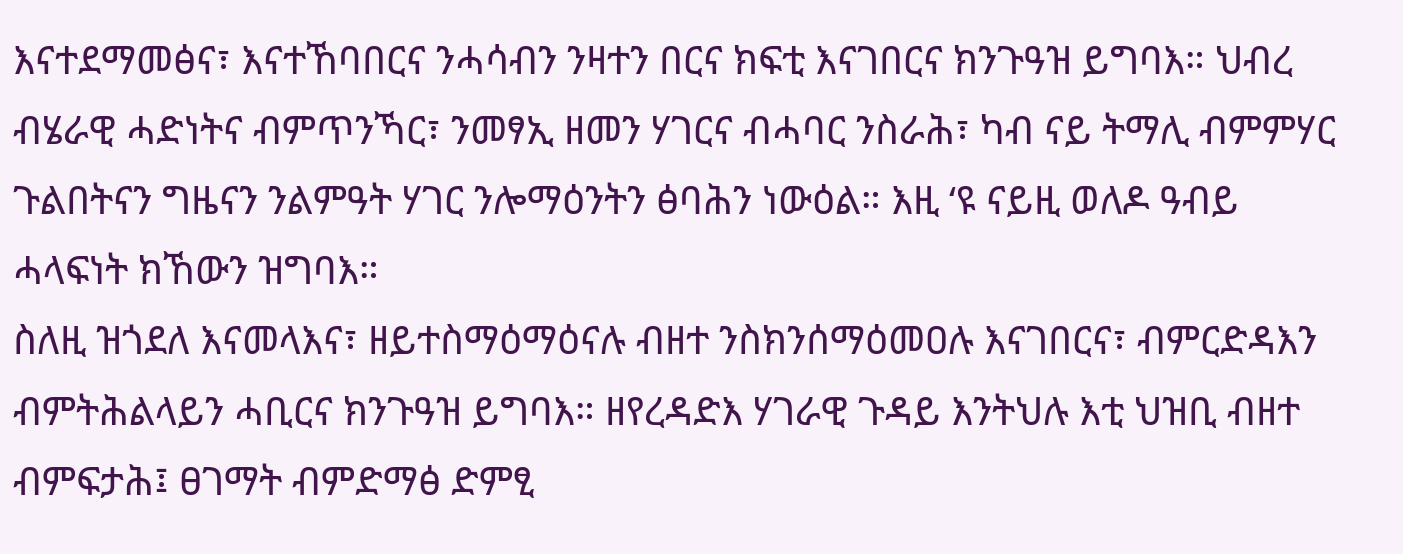እናተደማመፅና፣ እናተኸባበርና ንሓሳብን ንዛተን በርና ክፍቲ እናገበርና ክንጉዓዝ ይግባእ። ህብረ ብሄራዊ ሓድነትና ብምጥንኻር፣ ንመፃኢ ዘመን ሃገርና ብሓባር ንስራሕ፣ ካብ ናይ ትማሊ ብምምሃር ጉልበትናን ግዜናን ንልምዓት ሃገር ንሎማዕንትን ፅባሕን ነውዕል። እዚ ‘ዩ ናይዚ ወለዶ ዓብይ ሓላፍነት ክኸውን ዝግባእ።
ስለዚ ዝጎደለ እናመላእና፣ ዘይተስማዕማዕናሉ ብዘተ ንስክንሰማዕመዐሉ እናገበርና፣ ብምርድዳእን ብምትሕልላይን ሓቢርና ክንጉዓዝ ይግባእ። ዘየረዳድእ ሃገራዊ ጉዳይ እንትህሉ እቲ ህዝቢ ብዘተ ብምፍታሕ፤ ፀገማት ብምድማፅ ድምፂ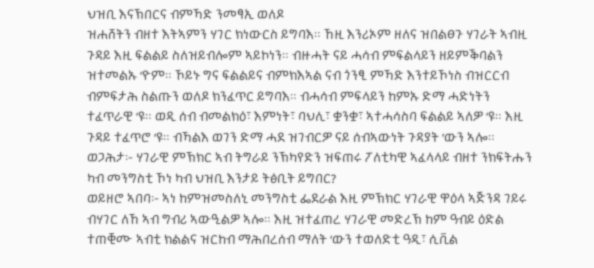ህዝቢ እናኽበርና ብምኻድ ንመፃኢ ወለዶ
ዝሐሸትን ብዘተ እትኣምን ሃገር ክነውርስ ይግባእ። ኸዚ እንሪኦም ዘለና ዝበልፀጉ ሃገራት ኣብዚ ጉዳይ እዚ ፍልልይ ስለዝይብሎም ኣይኮነን። ብዙሓት ናይ ሓሳብ ምፍልላይን ዘይምቕባልን ዝተመልኡ ‘ዮም። ኾይኑ ግና ፍልልይና ብምክእኣል ናብ ጎንፂ ምኻድ እንተይኾነስ ብዝርርብ ብምፍታሕ ስልጡን ወለዶ ክንፈጥር ይግባእ። ብሓሳብ ምፍላይን ከምኡ ድማ ሓድነትን ተፈጥራዊ ‘ዩ። ወዲ ሰብ ብመልክዕ፣ እምነት፣ ባህሊ፣ ቋንቋ፣ ኣተሓሳስባ ፍልልይ ኣለዎ ‘ዩ። እዚ ጉዳይ ተፈጥሮ ‘ዩ። ብኻልእ ወገን ድማ ሓደ ዝገብርዎ ናይ ሰብኣውነት ጉዳያት ‘ውን ኣሎ።
ወጋሕታ፡- ሃገራዊ ምኽክር ኣብ ትግራይ ንኽካየድን ዝፍጠሩ ፖለቲካዊ ኣፈላላይ ብዘተ ንክፍትሑን ካብ መንግስቲ ኾነ ካብ ህዝቢ እንታይ ትፅቢት ይግበር?
ወይዘሮ ኣበባ፡- ኣነ ከምዝመስለኒ መንግስቲ ፌደራል እዚ ምኽክር ሃገራዊ ዋዕላ ኣጅንዳ ገይሩ ብሃገር ለኸ ኣብ ግብሪ ኣውዒልዎ ኣሎ። እዚ ዝተፈጠረ ሃገራዊ መድረኽ ከም ዓብይ ዕድል ተጠቒሙ ኣብቲ ክልልና ዝርከብ ማሕበረሰብ ማለት ‘ውን ተወለድቲ ዓዲ፣ ሲቪል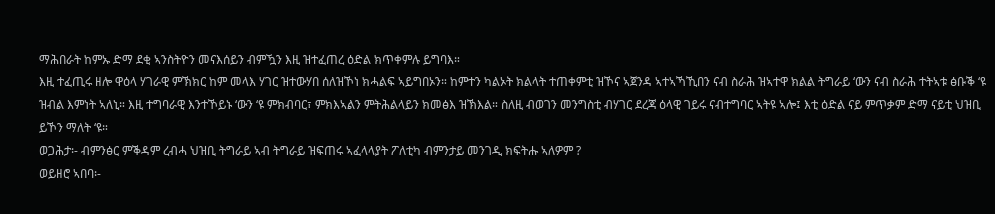ማሕበራት ከምኡ ድማ ደቂ ኣንስትዮን መናእሰይን ብምዃን እዚ ዝተፈጠረ ዕድል ክጥቀምሉ ይግባእ።
እዚ ተፈጢሩ ዘሎ ዋዕላ ሃገራዊ ምኽክር ከም መላእ ሃገር ዝተውሃበ ሰለዝኾነ ክሓልፍ ኣይግበኦን። ከምተን ካልኦት ክልላት ተጠቀምቲ ዝኾና ኣጀንዳ ኣተኣኻኺበን ናብ ስራሕ ዝኣተዋ ክልል ትግራይ ‘ውን ናብ ስራሕ ተትኣቱ ፅቡቕ ‘ዩ ዝብል እምነት ኣለኒ። እዚ ተግባራዊ እንተኾይኑ ‘ውን ‘ዩ ምክብባር፣ ምክእኣልን ምትሕልላይን ክመፅእ ዝኽእል። ስለዚ ብወገን መንግስቲ ብሃገር ደረጃ ዕላዊ ገይሩ ናብተግባር ኣትዩ ኣሎ፤ እቲ ዕድል ናይ ምጥቃም ድማ ናይቲ ህዝቢ ይኾን ማለት ‘ዩ።
ወጋሕታ፡- ብምንፅር ምቕዳም ረብሓ ህዝቢ ትግራይ ኣብ ትግራይ ዝፍጠሩ ኣፈላላያት ፖለቲካ ብምንታይ መንገዲ ክፍትሑ ኣለዎም ?
ወይዘሮ ኣበባ፡-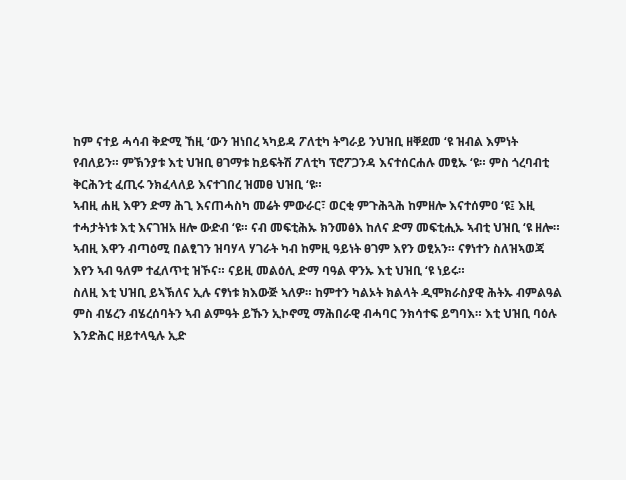ከም ናተይ ሓሳብ ቅድሚ ኸዚ ‘ውን ዝነበረ ኣካይዳ ፖለቲካ ትግራይ ንህዝቢ ዘቐደመ ‘ዩ ዝብል እምነት የብለይን። ምኽንያቱ እቲ ህዝቢ ፀገማቱ ከይፍትሽ ፖለቲካ ፕሮፖጋንዳ እናተሰርሐሉ መፂኡ ‘ዩ። ምስ ጎረባብቲ ቅርሕንቲ ፈጢሩ ንክፈላለይ እናተገበረ ዝመፀ ህዝቢ ‘ዩ።
ኣብዚ ሐዚ እዋን ድማ ሕጊ እናጠሓስካ መሬት ምውራር፣ ወርቂ ምጉሕጓሕ ከምዘሎ እናተሰምዐ ‘ዩ፤ እዚ ተሓታትነቱ እቲ እናገዝአ ዘሎ ውድብ ‘ዩ። ናብ መፍቲሕኡ ክንመፅእ ከለና ድማ መፍቲሒኡ ኣብቲ ህዝቢ ‘ዩ ዘሎ። ኣብዚ እዋን ብጣዕሚ በልፂገን ዝባሃላ ሃገራት ካብ ከምዚ ዓይነት ፀገም እየን ወፂአን። ናፃነተን ስለዝኣወጃ እየን ኣብ ዓለም ተፈለጥቲ ዝኾና። ናይዚ መልዕሊ ድማ ባዓል ዋንኡ እቲ ህዝቢ ‘ዩ ነይሩ።
ስለዚ እቲ ህዝቢ ይኣኽለና ኢሉ ናፃነቱ ክእውጅ ኣለዎ። ከምተን ካልኦት ክልላት ዲሞክራስያዊ ሕትኡ ብምልዓል ምስ ብሄረን ብሄረሰባትን ኣብ ልምዓት ይኹን ኢኮኖሚ ማሕበራዊ ብሓባር ንክሳተፍ ይግባእ። እቲ ህዝቢ ባዕሉ እንድሕር ዘይተላዒሉ ኢድ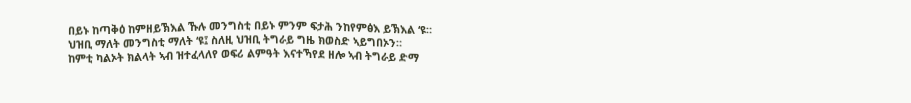በይኑ ከጣቅዕ ከምዘይኽእል ኹሉ መንግስቲ በይኑ ምንም ፍታሕ ንከየምፅእ ይኽእል ‘ዩ። ህዝቢ ማለት መንግስቲ ማለት ‘ዩ፤ ስለዚ ህዝቢ ትግራይ ግዜ ክወስድ ኣይግበኦን።
ከምቲ ካልኦት ክልላት ኣብ ዝተፈላለየ ወፍሪ ልምዓት እናተኻየደ ዘሎ ኣብ ትግራይ ድማ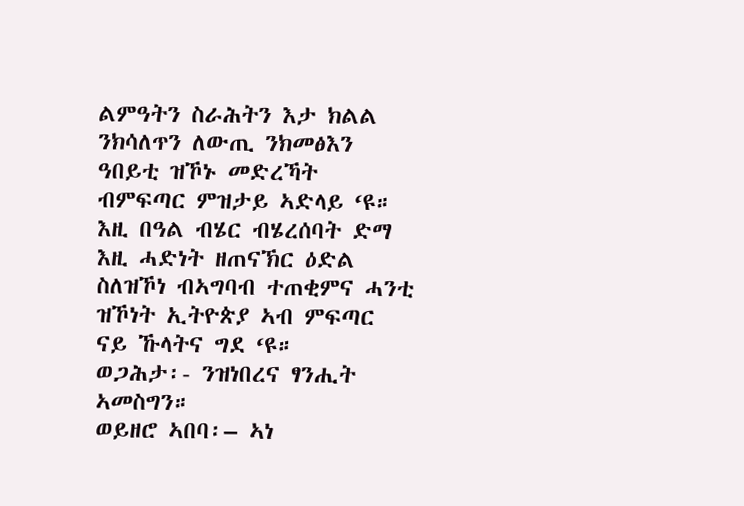ልምዓትን ስራሕትን እታ ክልል ንክሳለጥን ለውጢ ንክመፅእን ዓበይቲ ዝኾኑ መድረኻት ብምፍጣር ምዝታይ ኣድላይ ‘ዩ። እዚ በዓል ብሄር ብሄረሰባት ድማ እዚ ሓድነት ዘጠናኽር ዕድል ስለዝኾነ ብኣግባብ ተጠቂምና ሓንቲ ዝኾነት ኢትዮጵያ ኣብ ምፍጣር ናይ ኹላትና ግደ ‘ዩ።
ወጋሕታ፡- ንዝነበረና ፃንሒት ኣመስግን።
ወይዘሮ ኣበባ፡– ኣነ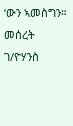‘ውን ኣመስግን።
መሰረት ገ/ዮሃንስ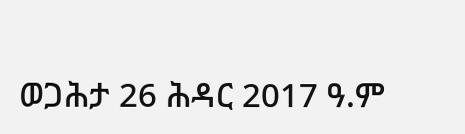ወጋሕታ 26 ሕዳር 2017 ዓ.ም